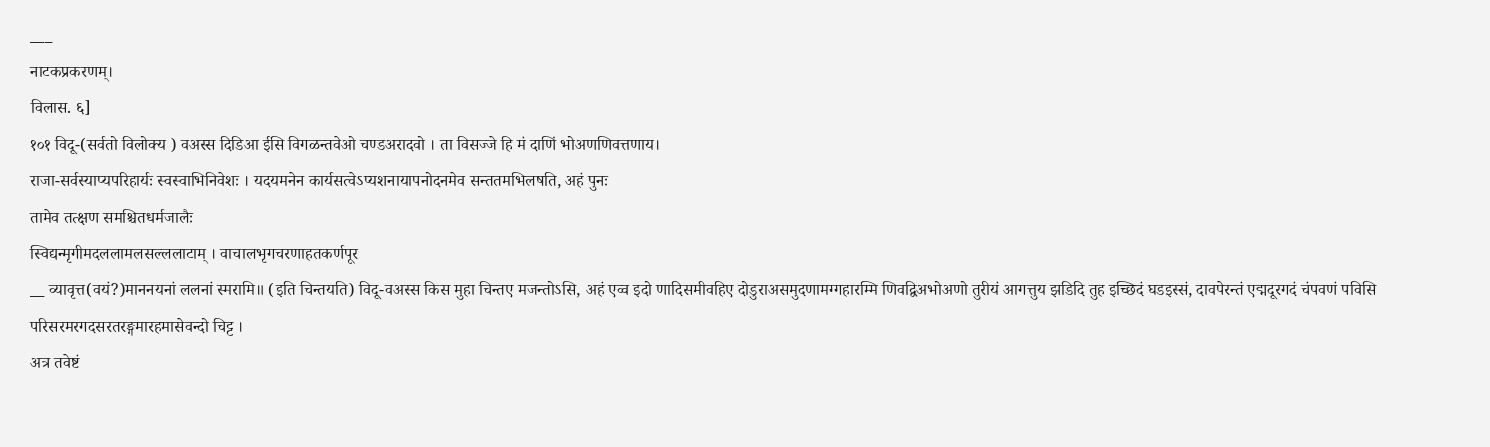___
नाटकप्रकरणम्।
विलास. ६]
१०१ विदू-(सर्वतो विलोक्य ) वअस्स दिडिआ ईसि विगळन्तवेओ चण्डअरादवो । ता विसज्जे हि मं दाणिं भोअणणिवत्तणाय।
राजा-सर्वस्याप्यपरिहार्यः स्वस्वाभिनिवेशः । यदयमनेन कार्यसत्वेऽप्यशनायापनोदनमेव सन्ततमभिलषति, अहं पुनः
तामेव तत्क्षण समश्चितधर्मजालैः
स्विद्यन्मृगीमदललामलसल्ललाटाम् । वाचालभृगचरणाहतकर्णपूर
__ व्यावृत्त(वयं?)माननयनां ललनां स्मरामि॥ (इति चिन्तयति) विदू-वअस्स किस मुहा चिन्तए मजन्तोऽसि, अहं एव्व इदो णादिसमीवहिए दोडुराअसमुदणामग्गहारम्मि णिवद्विअभोअणो तुरीयं आगत्तुय झडिदि तुह इच्छिदं घडइस्सं, दावपेरन्तं एद्मदूरगदं चंपवणं पविसि परिसरमरगदसरतरङ्गमारहमासेवन्दो चिट्ट ।
अत्र तवेष्टं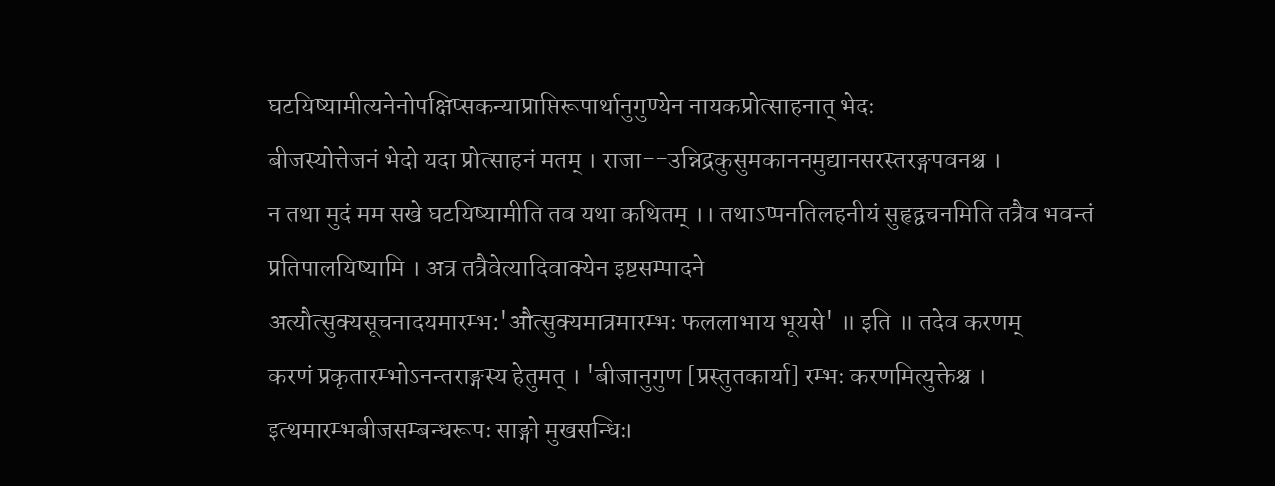घटयिष्यामीत्यनेनोपक्षिप्सकन्याप्राप्तिरूपार्थानुगुण्येन नायकप्रोत्साहनात् भेदः
बीजस्योत्तेजनं भेदो यदा प्रोत्साहनं मतम् । राजा--उन्निद्रकुसुमकाननमुद्यानसरस्तरङ्गपवनश्च ।
न तथा मुदं मम सखे घटयिष्यामीति तव यथा कथितम् ।। तथाऽप्पनतिलहनीयं सुहृद्वचनमिति तत्रैव भवन्तं प्रतिपालयिष्यामि । अत्र तत्रैवेत्यादिवाक्येन इष्टसम्पादने अत्यौत्सुक्यसूचनादयमारम्भ:'औत्सुक्यमात्रमारम्भः फललाभाय भूयसे' ॥ इति ॥ तदेव करणम्
करणं प्रकृतारम्भोऽनन्तराङ्गस्य हेतुमत् । 'बीजानुगुण [प्रस्तुतकार्या] रम्भः करणमित्युक्तेश्च ।
इत्थमारम्भबीजसम्बन्धरूपः साङ्गो मुखसन्धिः।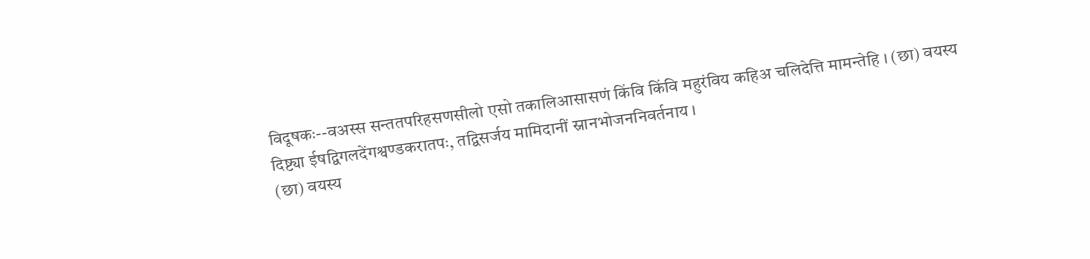विदूषकः--वअस्स सन्ततपरिहसणसीलो एसो तकालिआसासणं किंवि किंवि महुरंविय कहिअ चलिदेत्ति मामन्तेहि । (छा) वयस्य दिष्ट्या ईषद्विगलदेंगश्वण्डकरातपः, तद्विसर्जय मामिदानीं स्नानभोजननिवर्तनाय ।
(छा) वयस्य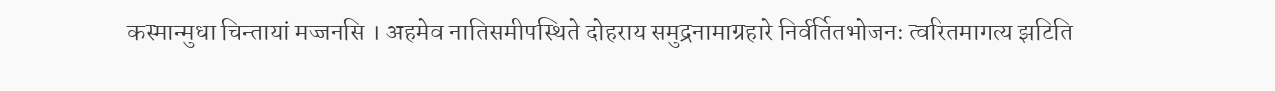कस्मान्मुधा चिन्तायां मज्जनसि । अहमेव नातिसमीपस्थिते दोहराय समुद्रनामाग्रहारे निर्वर्तितभोजनः त्वरितमागत्य झटिति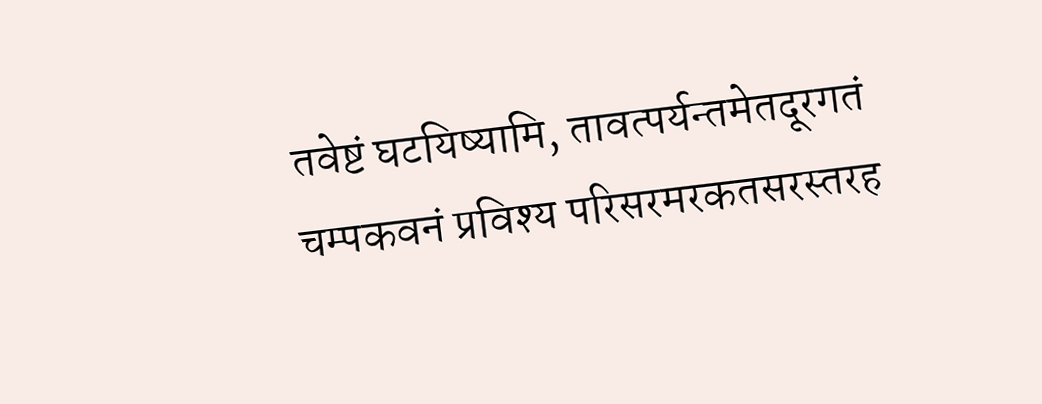तवेष्टं घटयिष्यामि, तावत्पर्यन्तमेतदूरगतं चम्पकवनं प्रविश्य परिसरमरकतसरस्तरह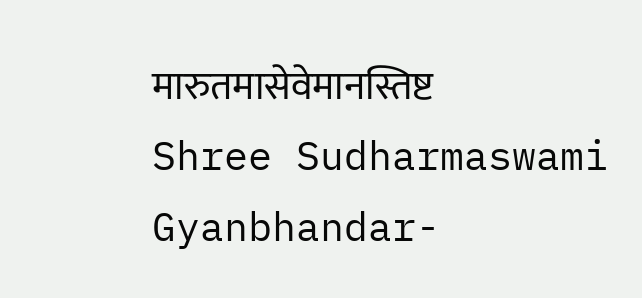मारुतमासेवेमानस्तिष्ट
Shree Sudharmaswami Gyanbhandar-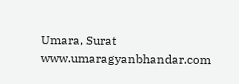Umara, Surat
www.umaragyanbhandar.com